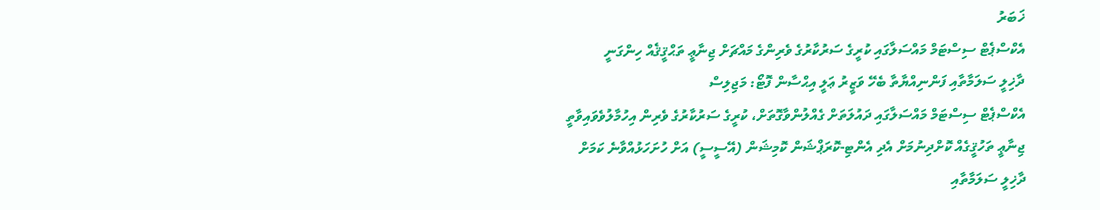ޚަބަރު
އެކްސްޕެޓް ސިސްޓަމް މައްސަލާގައި ކުރީގެ ސަރުކާރުގެ ވެރިންގެ މައްޗަށް ޖިނާޢީ ތަޙްޤީޤެއް ހިންގަނީ
ދާޚިލީ ސަލަމާތާއި ފަންނިއްޔާތާ ބެހޭ ވަޒީރު ޢަލީ އިޙްސާން ފޮޓޯ: މަޖިލިސް
އެކްސްޕެޓް ސިސްޓަމް މައްސަލާގައި ދައުލަތަށް ގެއްލުންވާގޮތަށް، ކުރީގެ ސަރުކާރުގެ ވެރިން އިހުމާލުވެވައިވާތީ ޖިނާޢީ ތަހުޤީގެއް ކޮށްދިނުމަށް އެދި އެންޓި-ކޮރަޕްޝަން ކޮމިޝަން (އޭސީސީ) އަށް ހުށަހަޅުއްވާނެ ކަމަށް ދާޚިލީ ސަލަމާތާއި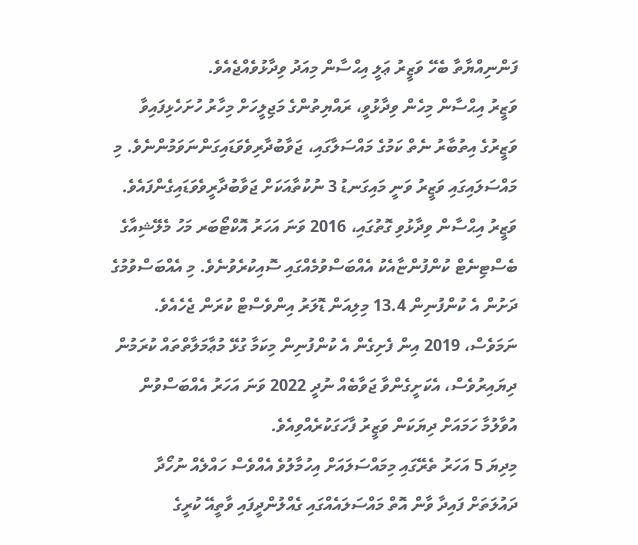ފަންނިއްޔާތާ ބެހޭ ވަޒީރު ޢަލީ އިޙްސާން މިއަދު ވިދާޅުވެއްޖެއެވެ.
ވަޒީރު އިޙްސާން މިހެން ވިދާޅުވީ، ރައްޔިތުންގެ މަޖިލީހަށް މިހާރު ހުށަހެޅިފައިވާ ވަޒީރުގެ އިތުބާރު ނެތް ކަމުގެ މައްސަލާގައި، ޖަވާބުދާރިވެވަޑައިގަންނަވަމުންނެވެ. މި މައްސަލައިގައި ވަޒީރު ވަނީ މައިގަނޑު 3 ނުކުތާއަކަށް ޖަވާބުދާރީވެވަޑައިގެންފައެވެ.
ވަޒީރު އިޙްސާން ވިދާޅުވި ގޮތުގައި، 2016 ވަނަ އަހަރު އޮކްޓޯބަރ މަހު މެލޭޝިއާގެ ބެސްޓިނެޓް ކުންފުންޏާއެކު އެއްބަސްވުމެއްގައި ސޮއިކުރެވުނެވެ. މި އެއްބަސްވުމުގެ ދަށުން އެ ކުންފުނިން 13.4 މިލިއަން ޑޮލަރު އިންވެސްޓް ކުރަން ޖެހެއެވެ. ނަމަވެސް، 2019 އިން ފެށިގެން އެ ކުންފުނިން މިކަމާ ގުޅޭ މުޢާމަލާތްތައް ކުރަމުން ދިޔައިރުވެސް، އެކަށީގެންވާ ޖަވާބެއް ނުދީ 2022 ވަނަ އަހަރު އެއްބަސްވުން އުވާލުމާ ހަމައަށް ދިޔަކަން ވަޒީރު ފާހަގަކުރެއްވިއެވެ.
މިދިޔަ 5 އަހަރު ތެރޭގައި މިމައްސަލައަށް އިހުމާލުވެ އެއްވެސް ހައްލެއް ނުހޯދާ ދައުލަތަށް ފައިދާ ވާން އޮތް މައްސަލައެއްގައި ގެއްލުންދީފައި ވާތީއޭ ކުރީގެ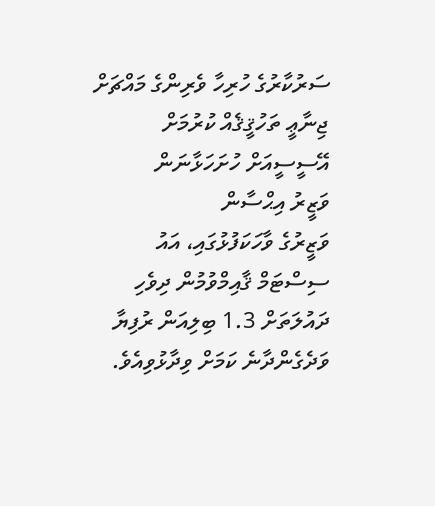ސަރުކާރުގެ ހުރިހާ ވެރިންގެ މައްޗަށް ޖިނާޢީ ތަހުޤީޤެއް ކުރުމަށް އޭސީސީއަށް ހުށަހަޅާނަން
ވަޒީރު އިޙްސާން
ވަޒީރުގެ ވާހަކަފުޅުގައި، އައު ސިސްޓަމް ޤާއިމްވުމުން ދިވެހި ދައުލަތަށް 1.3 ބިލިއަން ރުފިޔާ ވަދެގެންދާނެ ކަމަށް ވިދާޅުވިއެވެ.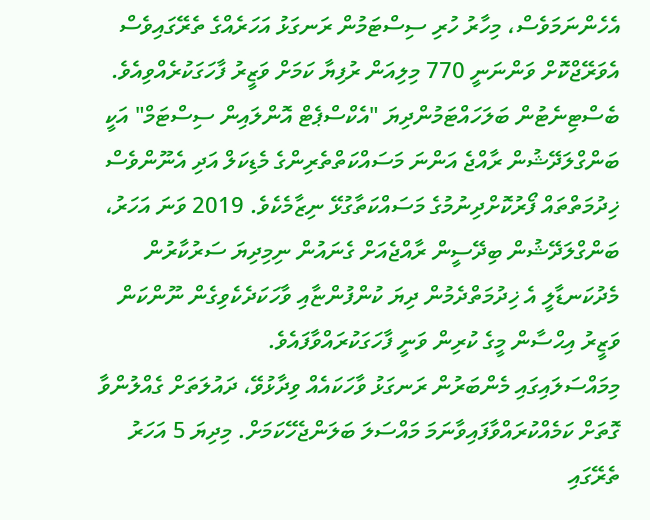އެހެންނަމަވެސް، މިހާރު ހުރި ސިސްޓަމުން ރަނގަޅު އަހަރެއްގެ ތެރޭގައިވެސް އެވަރޭޖްކޮށް ވަންނަނީ 770 މިލިއަން ރުފިޔާ ކަމަށް ވަޒީރު ފާހަގަކުރެއްވިއެވެ.
ބެސްޓިނެޓުން ބަލަހައްޓަމުންދިޔަ "އެކްސްޕެޓް އޮންލައިން ސިސްޓަމް" އަކީ ބަންގްލަދޭޝުން ރާއްޖެ އަންނަ މަސައްކަތްތެރިންގެ މެޑިކަލް އަދި އެނޫންވެސް ޚިދުމަތްތައް ފޯރުކޮށްދިނުމުގެ މަސައްކަތާގުޅޭ ނިޒާމެކެވެ. 2019 ވަނަ އަހަރު، ބަންގްލަދޭޝުން ބިދޭސީން ރާއްޖެއަށް ގެނައުން ނިމިދިޔަ ސަރުކާރުން މެދުކަނޑާލީ އެ ޚިދުމަތްދެމުން ދިޔަ ކުންފުންޏާއި ވާހަކަދެކެވިގެން ނޫންކަން ވަޒީރު އިޙްސާން މީގެ ކުރިން ވަނީ ފާހަގަކުރައްވާފައެވެ.
މިމައްސަލައިގައި މެންބަރުން ރަނގަޅު ވާހަކައެއް ވިދާޅުވޭ، ދައުލަތަށް ގެއްލުންވާ ގޮތަށް ކަމެއްކުރައްވާފައިވާނަމަ މައްސަލަ ބަލަންޖެހޭކަމަށް. މިދިޔަ 5 އަހަރު ތެރޭގައި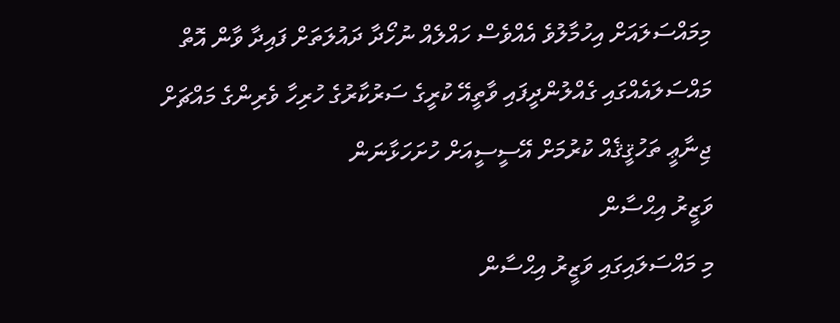މިމައްސަލައަށް އިހުމާލުވެ އެއްވެސް ހައްލެއް ނުހޯދާ ދައުލަތަށް ފައިދާ ވާން އޮތް މައްސަލައެއްގައި ގެއްލުންދީފައި ވާތީއޭ ކުރީގެ ސަރުކާރުގެ ހުރިހާ ވެރިންގެ މައްޗަށް ޖިނާޢީ ތަހުޤީޤެއް ކުރުމަށް އޭސީސީއަށް ހުށަހަޅާނަން
ވަޒީރު އިޙްސާން
މި މައްސަލައިގައި ވަޒީރު އިޙްސާން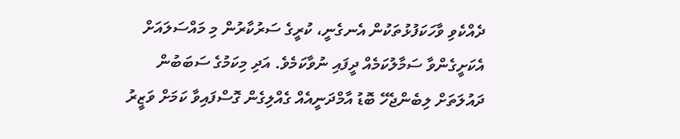ދެއްކެވި ވާހަކަފުޅުތަކުން އެނގެނީ، ކުރީގެ ސަރުކާރުން މި މައްސަލައަށް އެކަށީގެންވާ ސަމާލުކަމެއް ދީފައި ނުވާކަމެވެ. އަދި މިކަމުގެ ސަބަބުން ދައުލަތަށް ލިބެންޖެހޭ ބޮޑު އާމްދަނީއެއް ގެއްލިގެން ގޮސްފައިވާ ކަމަށް ވަޒީރު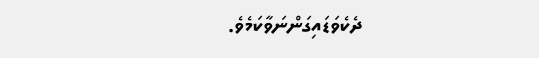ދެކެވަޑައިގަންނަވާކަމެވެ.